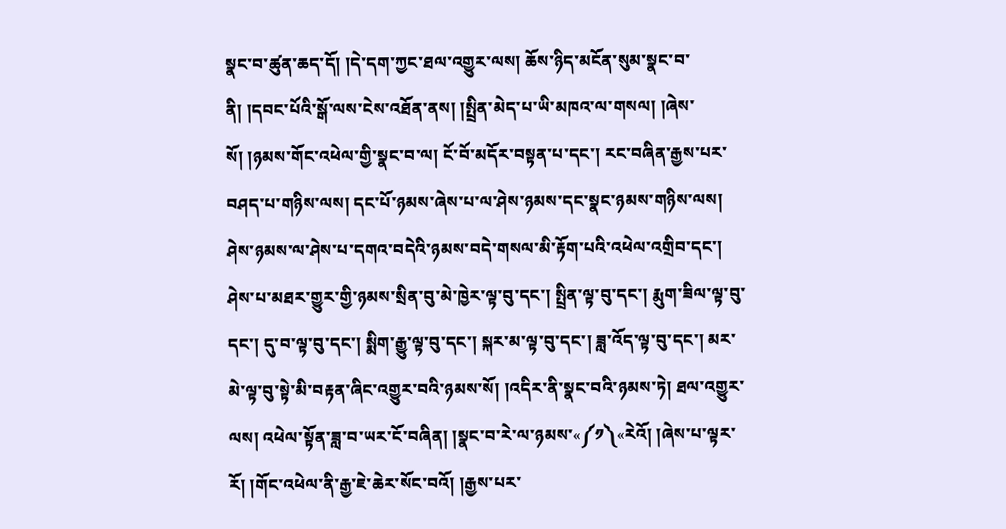སྣང་བ་ཚུན་ཆད་དོ། །དེ་དག་ཀྱང་ཐལ་འགྱུར་ལས། ཆོས་ཉིད་མངོན་སུམ་སྣང་བ་ནི། །དབང་པོའི་སྒོ་ལས་ངེས་འཐོན་ནས། །སྤྲིན་མེད་པ་ཡི་མཁའ་ལ་གསལ། །ཞེས་སོ། །ཉམས་གོང་འཕེལ་གྱི་སྣང་བ་ལ། ངོ་བོ་མདོར་བསྟན་པ་དང་། རང་བཞིན་རྒྱས་པར་བཤད་པ་གཉིས་ལས། དང་པོ་ཉམས་ཞེས་པ་ལ་ཤེས་ཉམས་དང་སྣང་ཉམས་གཉིས་ལས། ཤེས་ཉམས་ལ་ཤེས་པ་དགའ་བདེའི་ཉམས་བདེ་གསལ་མི་རྟོག་པའི་འཕེལ་འགྲིབ་དང་། ཤེས་པ་མཐར་གྱུར་གྱི་ཉམས་སྲིན་བུ་མེ་ཁྱེར་ལྟ་བུ་དང་། སྤྲིན་ལྟ་བུ་དང་། རྨུག་ཟིལ་ལྟ་བུ་དང་། དུ་བ་ལྟ་བུ་དང་། སྨིག་རྒྱུ་ལྟ་བུ་དང་། སྐར་མ་ལྟ་བུ་དང་། ཟླ་འོད་ལྟ་བུ་དང་། མར་མེ་ལྟ་བུ་སྟེ་མི་བརྟན་ཞིང་འགྱུར་བའི་ཉམས་སོ། །འདིར་ནི་སྣང་བའི་ཉམས་ཏེ། ཐལ་འགྱུར་ལས། འཕེལ་སྟོན་ཟླ་བ་ཡར་ངོ་བཞིན། །སྣང་བ་རེ་ལ་ཉམས་«༼༡༽«རེའོ། །ཞེས་པ་ལྟར་རོ། །གོང་འཕེལ་ནི་རྒྱ་ཇེ་ཆེར་སོང་བའོ། །རྒྱས་པར་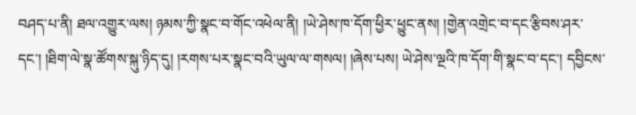བཤད་པ་ནི། ཐལ་འགྱུར་ལས། ཉམས་ཀྱི་སྣང་བ་གོང་འཕེལ་ནི། །ཡེ་ཤེས་ཁ་དོག་ཕྱིར་ཕྱུང་ནས། །གྱེན་འགྲེང་བ་དང་རྩིབས་ཤར་དང་། །ཐིག་ལེ་སྣ་ཚོགས་སྐུ་ཉིད་དུ། །རགས་པར་སྣང་བའི་ཡུལ་ལ་གསལ། །ཞེས་པས། ཡེ་ཤེས་ལྔའི་ཁ་དོག་གི་སྣང་བ་དང་། དབྱིངས་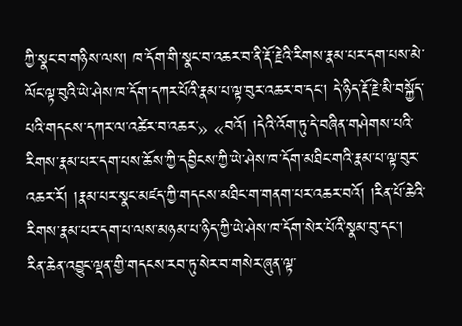ཀྱི་སྣང་བ་གཉིས་ལས། ཁ་དོག་གི་སྣང་བ་འཆར་བ་ནི་རྡོ་རྗེའི་རིགས་རྣམ་པར་དག་པས་མེ་ལོང་ལྟ་བུའི་ཡེ་ཤེས་ཁ་དོག་དཀར་པོའི་རྣམ་པ་ལྟ་བུར་འཆར་བ་དང་། དེ་ཉིད་རྡོ་རྗེ་མི་བསྐྱོད་པའི་གདངས་དཀར་ལ་འཚེར་བ་འཆར་» «བའོ། །དེའི་འོག་ཏུ་དེ་བཞིན་གཤེགས་པའི་རིགས་རྣམ་པར་དག་པས་ཆོས་ཀྱི་དབྱིངས་ཀྱི་ཡེ་ཤེས་ཁ་དོག་མཐིང་གའི་རྣམ་པ་ལྟ་བུར་འཆར་རོ། །རྣམ་པར་སྣང་མཛད་ཀྱི་གདངས་མཐིང་ག་གནག་པར་འཆར་བའོ། །རིན་པོ་ཆེའི་རིགས་རྣམ་པར་དག་པ་ལས་མཉམ་པ་ཉིད་ཀྱི་ཡེ་ཤེས་ཁ་དོག་སེར་པོའི་སྣམ་བུ་དང་། རིན་ཆེན་འབྱུང་ལྡན་གྱི་གདངས་རབ་ཏུ་སེར་བ་གསེར་ཞུན་ལྟ་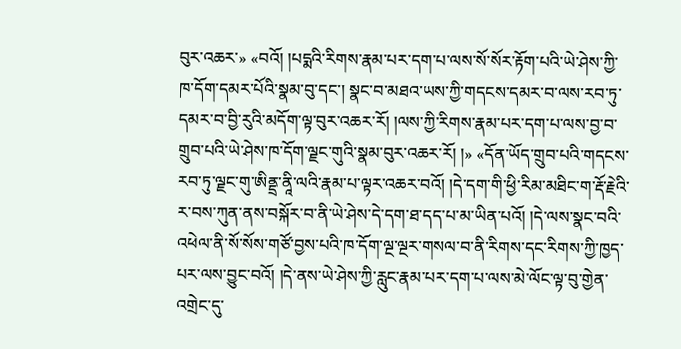བུར་འཆར་» «བའོ། །པདྨའི་རིགས་རྣམ་པར་དག་པ་ལས་སོ་སོར་རྟོག་པའི་ཡེ་ཤེས་ཀྱི་ཁ་དོག་དམར་པོའི་སྣམ་བུ་དང་། སྣང་བ་མཐའ་ཡས་ཀྱི་གདངས་དམར་བ་ལས་རབ་ཏུ་དམར་བ་བྱི་རུའི་མདོག་ལྟ་བུར་འཆར་རོ། །ལས་ཀྱི་རིགས་རྣམ་པར་དག་པ་ལས་བྱ་བ་གྲུབ་པའི་ཡེ་ཤེས་ཁ་དོག་ལྗང་གུའི་སྣམ་བུར་འཆར་རོ། །» «དོན་ཡོད་གྲུབ་པའི་གདངས་རབ་ཏུ་ལྗང་གུ་ཨིནྡྲ་ནཱི་ལའི་རྣམ་པ་ལྟར་འཆར་བའོ། །དེ་དག་གི་ཕྱི་རིམ་མཐིང་ག་རྡོ་རྗེའི་ར་བས་ཀུན་ནས་བསྐོར་བ་ནི་ཡེ་ཤེས་དེ་དག་ཐ་དད་པ་མ་ཡིན་པའོ། །དེ་ལས་སྣང་བའི་འཕེལ་ནི་སོ་སོས་གཙོ་བྱས་པའི་ཁ་དོག་ལྔ་ལྔར་གསལ་བ་ནི་རིགས་དང་རིགས་ཀྱི་ཁྱད་པར་ལས་བྱུང་བའོ། །དེ་ནས་ཡེ་ཤེས་ཀྱི་རླུང་རྣམ་པར་དག་པ་ལས་མེ་ལོང་ལྟ་བུ་གྱེན་འགྲེང་དུ་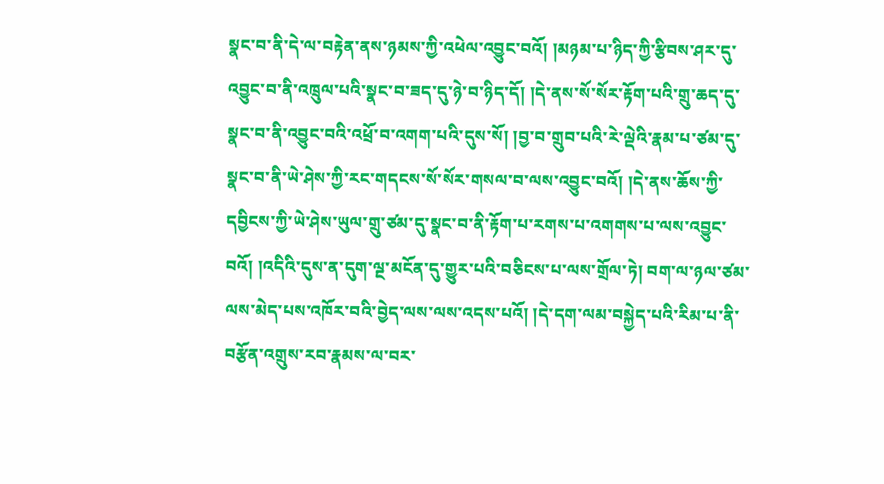སྣང་བ་ནི་དེ་ལ་བརྟེན་ནས་ཉམས་ཀྱི་འཕེལ་འབྱུང་བའོ། །མཉམ་པ་ཉིད་ཀྱི་རྩིབས་ཤར་དུ་འབྱུང་བ་ནི་འཁྲུལ་པའི་སྣང་བ་ཟད་དུ་ཉེ་བ་ཉིད་དོ། །དེ་ནས་སོ་སོར་རྟོག་པའི་གྲུ་ཆད་དུ་སྣང་བ་ནི་འབྱུང་བའི་འཕྲོ་བ་འགག་པའི་དུས་སོ། །བྱ་བ་གྲུབ་པའི་རེ་ལྡེའི་རྣམ་པ་ཙམ་དུ་སྣང་བ་ནི་ཡེ་ཤེས་ཀྱི་རང་གདངས་སོ་སོར་གསལ་བ་ལས་འབྱུང་བའོ། །དེ་ནས་ཆོས་ཀྱི་དབྱིངས་ཀྱི་ཡེ་ཤེས་ཡུལ་གྲུ་ཙམ་དུ་སྣང་བ་ནི་རྟོག་པ་རགས་པ་འགགས་པ་ལས་འབྱུང་བའོ། །འདིའི་དུས་ན་དུག་ལྔ་མངོན་དུ་གྱུར་པའི་བཅིངས་པ་ལས་གྲོལ་ཏེ། བག་ལ་ཉལ་ཙམ་ལས་མེད་པས་འཁོར་བའི་བྱེད་ལས་ལས་འདས་པའོ། །དེ་དག་ལམ་བསྐྱེད་པའི་རིམ་པ་ནི་བརྩོན་འགྲུས་རབ་རྣམས་ལ་བར་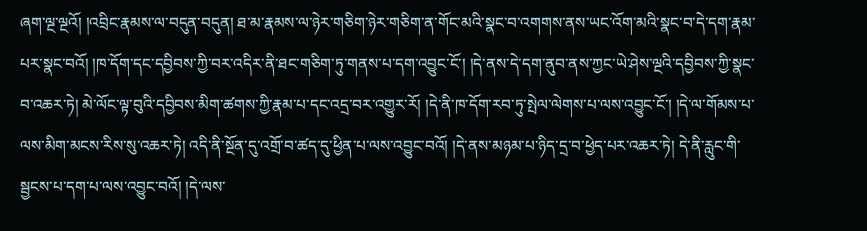ཞག་ལྔ་ལྔའོ། །འབྲིང་རྣམས་ལ་བདུན་བདུན། ཐ་མ་རྣམས་ལ་ཉེར་གཅིག་ཉེར་གཅིག་ན་གོང་མའི་སྣང་བ་འགགས་ནས་ཡང་འོག་མའི་སྣང་བ་དེ་དག་རྣམ་པར་སྣང་བའོ། །ཁ་དོག་དང་དབྱིབས་ཀྱི་བར་འདིར་ནི་ཐང་གཅིག་ཏུ་གནས་པ་དག་འབྱུང་ངོ་། །དེ་ནས་དེ་དག་ནུབ་ནས་ཀྱང་ཡེ་ཤེས་ལྔའི་དབྱིབས་ཀྱི་སྣང་བ་འཆར་ཏེ། མེ་ལོང་ལྟ་བུའི་དབྱིབས་མིག་ཚགས་ཀྱི་རྣམ་པ་དང་འདྲ་བར་འགྱུར་རོ། །དེ་ནི་ཁ་དོག་རབ་ཏུ་སྤེལ་ལེགས་པ་ལས་འབྱུང་ངོ་། །དེ་ལ་གོམས་པ་ལས་མིག་མངས་རིས་སུ་འཆར་ཏེ། འདི་ནི་སྔོན་དུ་འགྲོ་བ་ཚད་དུ་ཕྱིན་པ་ལས་འབྱུང་བའོ། །དེ་ནས་མཉམ་པ་ཉིད་དྲ་བ་ཕྱེད་པར་འཆར་ཏེ། དེ་ནི་རླུང་གི་སྦྱངས་པ་དག་པ་ལས་འབྱུང་བའོ། །དེ་ལས་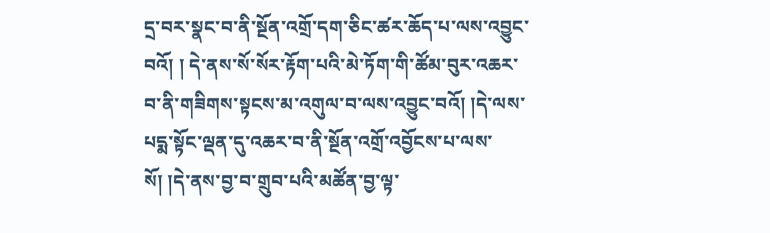དྲ་བར་སྣང་བ་ནི་སྔོན་འགྲོ་དག་ཅིང་ཚར་ཆོད་པ་ལས་འབྱུང་བའོ། ། དེ་ནས་སོ་སོར་རྟོག་པའི་མེ་ཏོག་གི་ཚོམ་བུར་འཆར་བ་ནི་གཟིགས་སྟངས་མ་འགུལ་བ་ལས་འབྱུང་བའོ། །དེ་ལས་པདྨ་སྟོང་ལྡན་དུ་འཆར་བ་ནི་སྔོན་འགྲོ་འབྱོངས་པ་ལས་སོ། །དེ་ནས་བྱ་བ་གྲུབ་པའི་མཚོན་བྱ་ལྟ་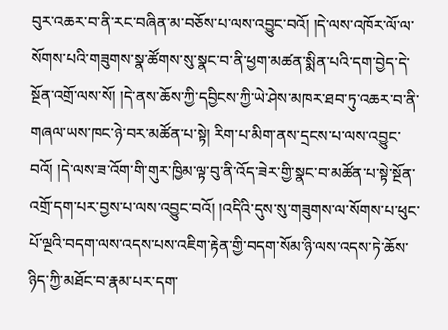བུར་འཆར་བ་ནི་རང་བཞིན་མ་བཅོས་པ་ལས་འབྱུང་བའོ། །དེ་ལས་འཁོར་ལོ་ལ་སོགས་པའི་གཟུགས་སྣ་ཚོགས་སུ་སྣང་བ་ནི་ཕྱག་མཚན་སྨིན་པའི་དག་བྱེད་དེ་སྔོན་འགྲོ་ལས་སོ། །དེ་ནས་ཆོས་ཀྱི་དབྱིངས་ཀྱི་ཡེ་ཤེས་མཁར་ཐབ་ཏུ་འཆར་བ་ནི་གཞལ་ཡས་ཁང་ཉེ་བར་མཚོན་པ་སྟེ། རིག་པ་མིག་ནས་དྲངས་པ་ལས་འབྱུང་བའོ། །དེ་ལས་ཟ་འོག་གི་གུར་ཁྱིམ་ལྟ་བུ་ནི་འོད་ཟེར་གྱི་སྣང་བ་མཚོན་པ་སྟེ་སྔོན་འགྲོ་དག་པར་བྱས་པ་ལས་འབྱུང་བའོ། །འདིའི་དུས་སུ་གཟུགས་ལ་སོགས་པ་ཕུང་པོ་ལྔའི་བདག་ལས་འདས་པས་འཇིག་རྟེན་གྱི་བདག་སོམ་ཉི་ལས་འདས་ཏེ་ཆོས་ཉིད་ཀྱི་མཐོང་བ་རྣམ་པར་དག་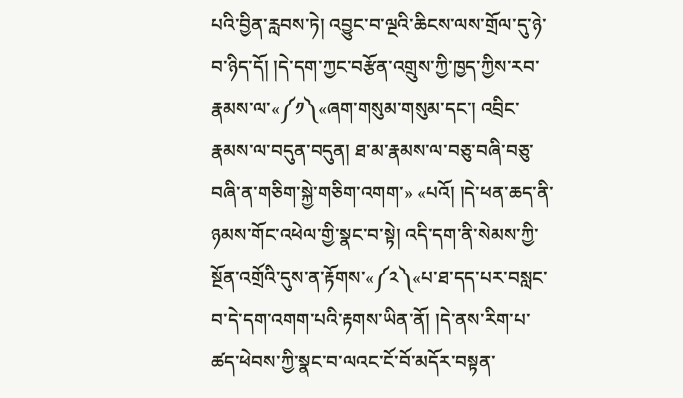པའི་བྱིན་རླབས་ཏེ། འབྱུང་བ་ལྔའི་ཆིངས་ལས་གྲོལ་དུ་ཉེ་བ་ཉིད་དོ། །དེ་དག་ཀྱང་བརྩོན་འགྲུས་ཀྱི་ཁྱད་ཀྱིས་རབ་རྣམས་ལ་«༼༡༽«ཞག་གསུམ་གསུམ་དང་། འབྲིང་རྣམས་ལ་བདུན་བདུན། ཐ་མ་རྣམས་ལ་བཅུ་བཞི་བཅུ་བཞི་ན་གཅིག་སྐྱེ་གཅིག་འགག་» «པའོ། །དེ་ཕན་ཆད་ནི་ཉམས་གོང་འཕེལ་གྱི་སྣང་བ་སྟེ། འདི་དག་ནི་སེམས་ཀྱི་སྔོན་འགྲོའི་དུས་ན་རྟོགས་«༼༢༽«པ་ཐ་དད་པར་བསླང་བ་དེ་དག་འགག་པའི་རྟགས་ཡིན་ནོ། །དེ་ནས་རིག་པ་ཚད་ཕེབས་ཀྱི་སྣང་བ་ལའང་ངོ་བོ་མདོར་བསྟན་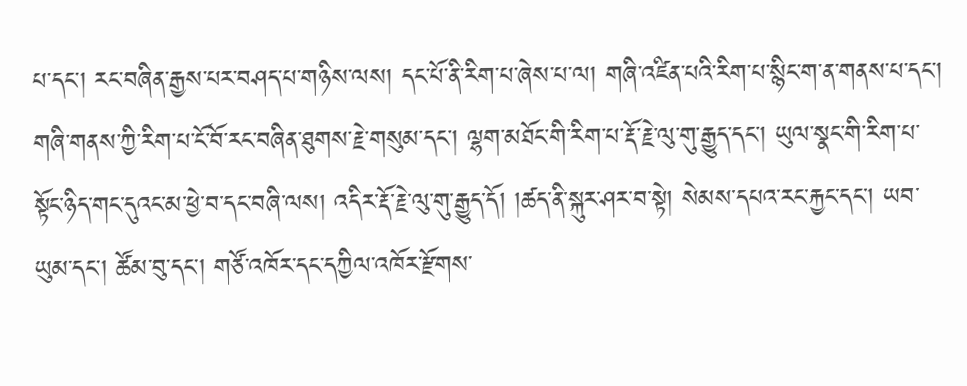པ་དང་། རང་བཞིན་རྒྱས་པར་བཤད་པ་གཉིས་ལས། དང་པོ་ནི་རིག་པ་ཞེས་པ་ལ། གཞི་འཛིན་པའི་རིག་པ་སྙིང་ག་ན་གནས་པ་དང་། གཞི་གནས་ཀྱི་རིག་པ་ངོ་བོ་རང་བཞིན་ཐུགས་རྗེ་གསུམ་དང་། ལྷག་མཐོང་གི་རིག་པ་རྡོ་རྗེ་ལུ་གུ་རྒྱུད་དང་། ཡུལ་སྣང་གི་རིག་པ་སྟོང་ཉིད་གང་དུའང་མ་ཕྱེ་བ་དང་བཞི་ལས། འདིར་རྡོ་རྗེ་ལུ་གུ་རྒྱུད་དོ། །ཚད་ནི་སྐུར་ཤར་བ་སྟེ། སེམས་དཔའ་རང་རྐྱང་དང་། ཡབ་ཡུམ་དང་། ཚོམ་བུ་དང་། གཙོ་འཁོར་དང་དཀྱིལ་འཁོར་རྫོགས་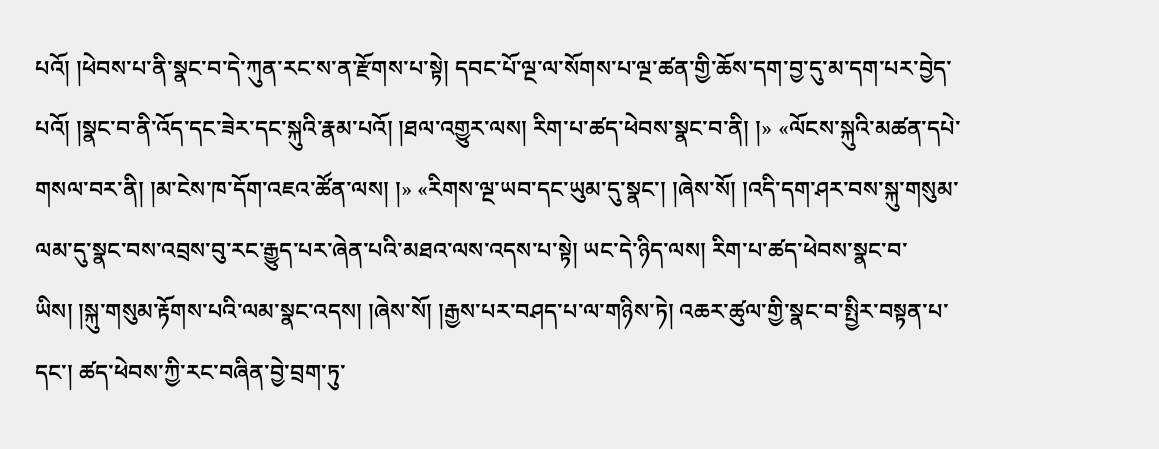པའོ། །ཕེབས་པ་ནི་སྣང་བ་དེ་ཀུན་རང་ས་ན་རྫོགས་པ་སྟེ། དབང་པོ་ལྔ་ལ་སོགས་པ་ལྔ་ཚན་གྱི་ཆོས་དག་བྱ་དུ་མ་དག་པར་བྱེད་པའོ། །སྣང་བ་ནི་འོད་དང་ཟེར་དང་སྐུའི་རྣམ་པའོ། །ཐལ་འགྱུར་ལས། རིག་པ་ཚད་ཕེབས་སྣང་བ་ནི། །» «ལོངས་སྐུའི་མཚན་དཔེ་གསལ་བར་ནི། །མ་ངེས་ཁ་དོག་འཇའ་ཚོན་ལས། །» «རིགས་ལྔ་ཡབ་དང་ཡུམ་དུ་སྣང་། །ཞེས་སོ། །འདི་དག་ཤར་བས་སྐུ་གསུམ་ལམ་དུ་སྣང་བས་འབྲས་བུ་རང་རྒྱུད་པར་ཞེན་པའི་མཐའ་ལས་འདས་པ་སྟེ། ཡང་དེ་ཉིད་ལས། རིག་པ་ཚད་ཕེབས་སྣང་བ་ཡིས། །སྐུ་གསུམ་རྟོགས་པའི་ལམ་སྣང་འདས། །ཞེས་སོ། །རྒྱས་པར་བཤད་པ་ལ་གཉིས་ཏེ། འཆར་ཚུལ་གྱི་སྣང་བ་སྤྱིར་བསྟན་པ་དང་། ཚད་ཕེབས་ཀྱི་རང་བཞིན་བྱེ་བྲག་ཏུ་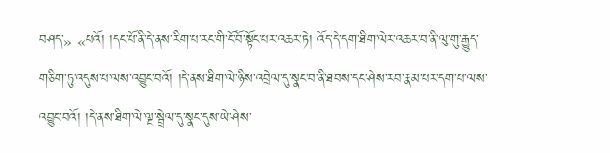བཤད་» «པའོ། །དང་པོ་ནི་དེ་ནས་རིག་པ་རང་གི་ངོ་བོ་སྟོང་པར་འཆར་ཏེ། འོད་དེ་དག་ཐིག་ལེར་འཆར་བ་ནི་ལུ་གུ་རྒྱུད་གཅིག་ཏུ་འདུས་པ་ལས་འབྱུང་བའོ། །དེ་ནས་ཐིག་ལེ་ཉིས་འབྲེལ་དུ་སྣང་བ་ནི་ཐབས་དང་ཤེས་རབ་རྣམ་པར་དག་པ་ལས་འབྱུང་བའོ། །དེ་ནས་ཐིག་ལེ་ལྔ་སྦྲེལ་དུ་སྣང་དུས་ཡེ་ཤེས་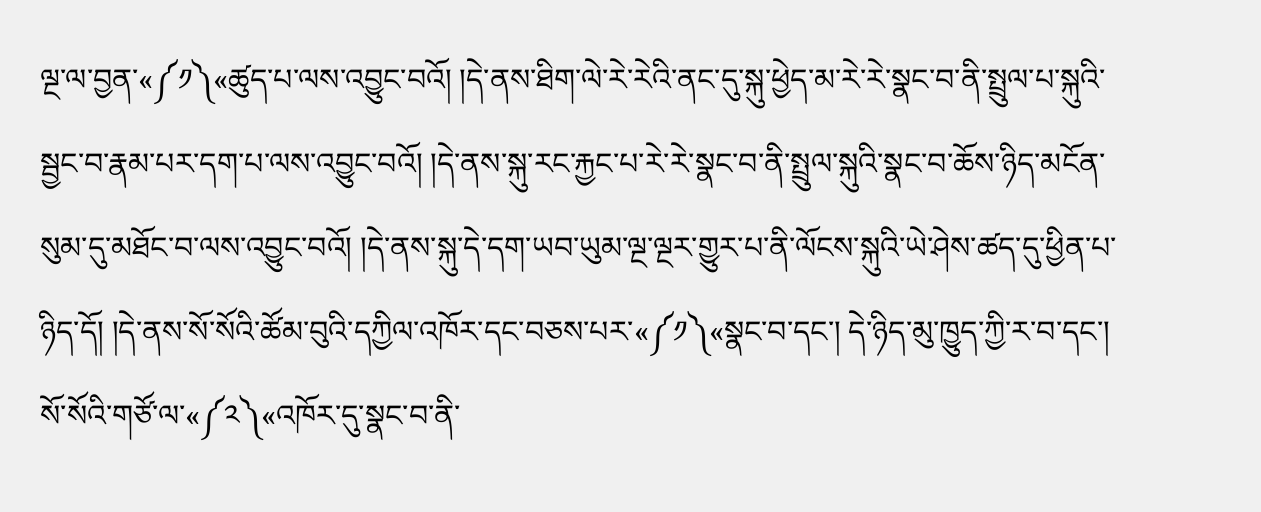ལྔ་ལ་བྱན་«༼༡༽«ཚུད་པ་ལས་འབྱུང་བའོ། །དེ་ནས་ཐིག་ལེ་རེ་རེའི་ནང་དུ་སྐུ་ཕྱེད་མ་རེ་རེ་སྣང་བ་ནི་སྤྲུལ་པ་སྐུའི་སྦྱང་བ་རྣམ་པར་དག་པ་ལས་འབྱུང་བའོ། །དེ་ནས་སྐུ་རང་རྐྱང་པ་རེ་རེ་སྣང་བ་ནི་སྤྲུལ་སྐུའི་སྣང་བ་ཆོས་ཉིད་མངོན་སུམ་དུ་མཐོང་བ་ལས་འབྱུང་བའོ། །དེ་ནས་སྐུ་དེ་དག་ཡབ་ཡུམ་ལྔ་ལྔར་གྱུར་པ་ནི་ལོངས་སྐུའི་ཡེ་ཤེས་ཚད་དུ་ཕྱིན་པ་ཉིད་དོ། །དེ་ནས་སོ་སོའི་ཚོམ་བུའི་དཀྱིལ་འཁོར་དང་བཅས་པར་«༼༡༽«སྣང་བ་དང་། དེ་ཉིད་མུ་ཁྱུད་ཀྱི་ར་བ་དང་། སོ་སོའི་གཙོ་ལ་«༼༢༽«འཁོར་དུ་སྣང་བ་ནི་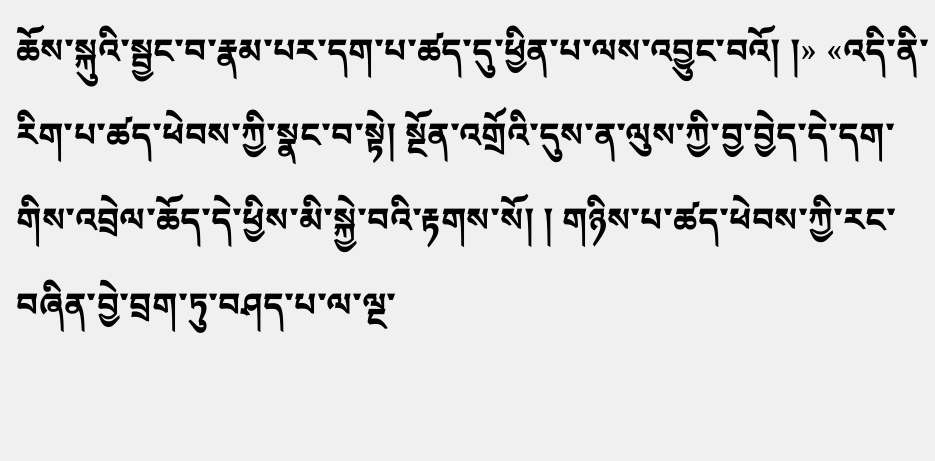ཆོས་སྐུའི་སྦྱང་བ་རྣམ་པར་དག་པ་ཚད་དུ་ཕྱིན་པ་ལས་འབྱུང་བའོ། །» «འདི་ནི་རིག་པ་ཚད་ཕེབས་ཀྱི་སྣང་བ་སྟེ། སྔོན་འགྲོའི་དུས་ན་ལུས་ཀྱི་བྱ་བྱེད་དེ་དག་གིས་འབྲེལ་ཆོད་དེ་ཕྱིས་མི་སྐྱེ་བའི་རྟགས་སོ། ། གཉིས་པ་ཚད་ཕེབས་ཀྱི་རང་བཞིན་བྱེ་བྲག་ཏུ་བཤད་པ་ལ་ལྔ་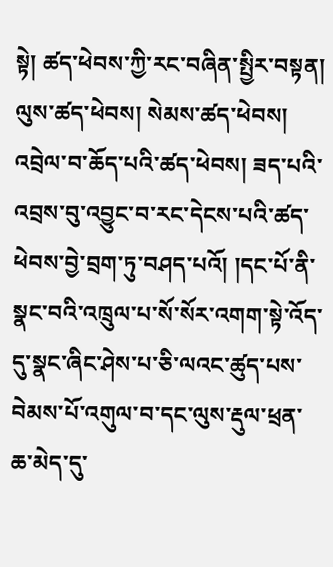སྟེ། ཚད་ཕེབས་ཀྱི་རང་བཞིན་སྤྱིར་བསྟན། ལུས་ཚད་ཕེབས། སེམས་ཚད་ཕེབས། འབྲེལ་བ་ཆོད་པའི་ཚད་ཕེབས། ཟད་པའི་འབྲས་བུ་འབྱུང་བ་རང་དེངས་པའི་ཚད་ཕེབས་བྱེ་བྲག་ཏུ་བཤད་པའོ། །དང་པོ་ནི་སྣང་བའི་འཁྲུལ་པ་སོ་སོར་འགག་སྟེ་འོད་དུ་སྣང་ཞིང་ཤེས་པ་ཅི་ལའང་ཚུད་པས་བེམས་པོ་འགུལ་བ་དང་ལུས་རྡུལ་ཕྲན་ཆ་མེད་དུ་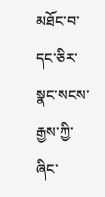མཐོང་བ་དང་ཅིར་སྣང་སངས་རྒྱས་ཀྱི་ཞིང་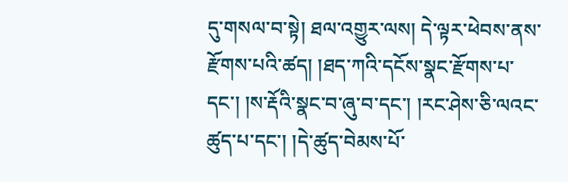དུ་གསལ་བ་སྟེ། ཐལ་འགྱུར་ལས། དེ་ལྟར་ཕེབས་ནས་རྫོགས་པའི་ཚད། །ཐད་ཀའི་དངོས་སྣང་རྫོགས་པ་དང་། །ས་རྡོའི་སྣང་བ་ཞུ་བ་དང་། །རང་ཤེས་ཅི་ལའང་ཚུད་པ་དང་། །དེ་ཚུད་བེམས་པོ་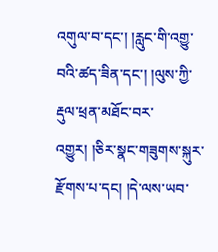འགུལ་བ་དང་། །རླུང་གི་འགྱུ་བའི་ཚད་ཟིན་དང་། །ལུས་ཀྱི་རྡུལ་ཕྲན་མཐོང་བར་འགྱུར། །ཅིར་སྣང་གཟུགས་སྐུར་རྫོགས་པ་དང། །དེ་ལས་ཡབ་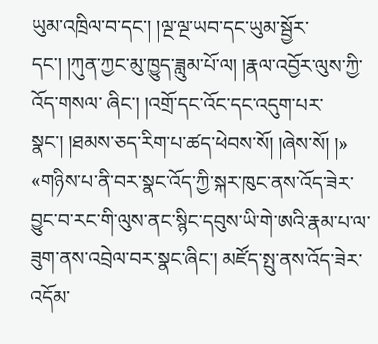ཡུམ་འཁྲིལ་བ་དང་། །ལྔ་ལྔ་ཡབ་དང་ཡུམ་སྦྱོར་ དང་། །ཀུན་ཀྱང་མུ་ཁྱུད་ཟླུམ་པོ་ལ། །རྣལ་འབྱོར་ལུས་ཀྱི་འོད་གསལ་ ཞིང་། །འགྲོ་དང་འོང་དང་འདུག་པར་སྣང་། །ཐམས་ཅད་རིག་པ་ཚད་ཕེབས་སོ། །ཞེས་སོ། །» «གཉིས་པ་ནི་བར་སྣང་འོད་ཀྱི་སྐར་ཁུང་ནས་འོད་ཟེར་བྱུང་བ་རང་གི་ལུས་ནང་སྙིང་དབུས་ཡི་གེ་ཨའི་རྣམ་པ་ལ་ཟུག་ནས་འབྲེལ་བར་སྣང་ཞིང་། མཛོད་སྤུ་ནས་འོད་ཟེར་འདོམ་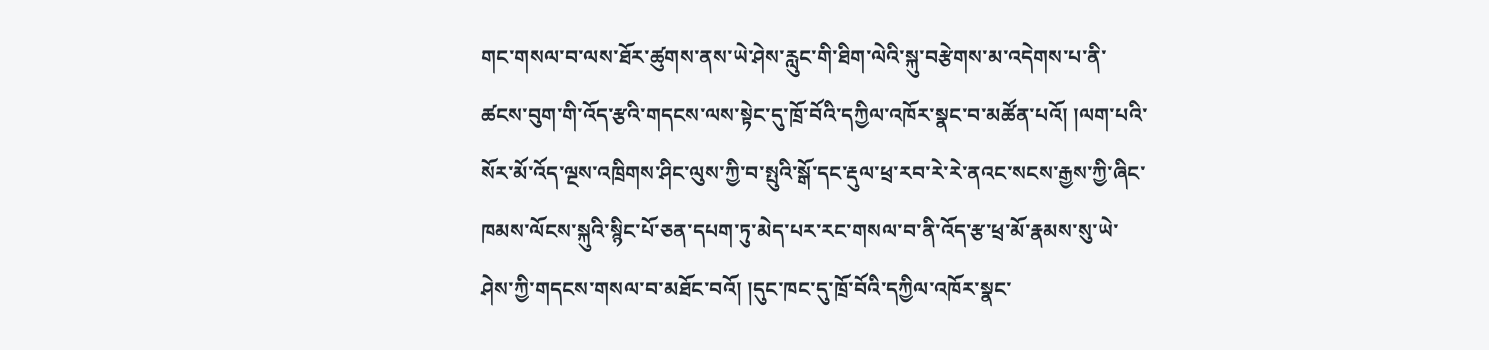གང་གསལ་བ་ལས་ཐོར་ཚུགས་ནས་ཡེ་ཤེས་རླུང་གི་ཐིག་ལེའི་སྐུ་བརྩེགས་མ་འདེགས་པ་ནི་ཚངས་བུག་གི་འོད་རྩའི་གདངས་ལས་སྟེང་དུ་ཁྲོ་བོའི་དཀྱིལ་འཁོར་སྣང་བ་མཚོན་པའོ། །ལག་པའི་སོར་མོ་འོད་ལྔས་འཁྲིགས་ཤིང་ལུས་ཀྱི་བ་སྤུའི་སྒོ་དང་རྡུལ་ཕྲ་རབ་རེ་རེ་ནའང་སངས་རྒྱས་ཀྱི་ཞིང་ཁམས་ལོངས་སྐུའི་སྙིང་པོ་ཅན་དཔག་ཏུ་མེད་པར་རང་གསལ་བ་ནི་འོད་རྩ་ཕྲ་མོ་རྣམས་སུ་ཡེ་ཤེས་ཀྱི་གདངས་གསལ་བ་མཐོང་བའོ། །དུང་ཁང་དུ་ཁྲོ་བོའི་དཀྱིལ་འཁོར་སྣང་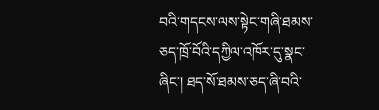བའི་གདངས་ལས་སྟེང་གཞི་ཐམས་ཅད་ཁྲོ་བོའི་དཀྱིལ་འཁོར་དུ་སྣང་ཞིང་། ཐད་སོ་ཐམས་ཅད་ཞི་བའི་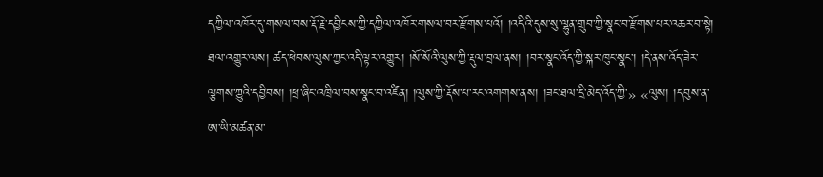དཀྱིལ་འཁོར་དུ་གསལ་བས་རྡོ་རྗེ་དབྱིངས་ཀྱི་དཀྱིལ་འཁོར་གསལ་བར་རྫོགས་པའོ། །འདིའི་དུས་སུ་ལྷུན་གྲུབ་ཀྱི་སྣང་བ་རྫོགས་པར་འཆར་བ་སྟེ། ཐལ་འགྱུར་ལས། ཚད་ཕེབས་ལུས་ཀྱང་འདི་ལྟར་འགྱུར། །སོ་སོའི་ལུས་ཀྱི་རྡུལ་བྲལ་ནས། །བར་སྣང་འོད་ཀྱི་སྐར་ཁུང་སྣང་། །དེ་ནས་འོད་ཟེར་ལྕགས་ཀྱུའི་དབྱིབས། །ཕྲ་ཞིང་འཁྲིལ་བས་སྣང་བ་འཛིན། །ལུས་ཀྱི་རྡོས་པ་རང་འགགས་ནས། །ཟང་ཐལ་དྲི་མེད་འོད་ཀྱི་» «ལུས། །དབུས་ན་ཨ་ཡི་མཚན་མ་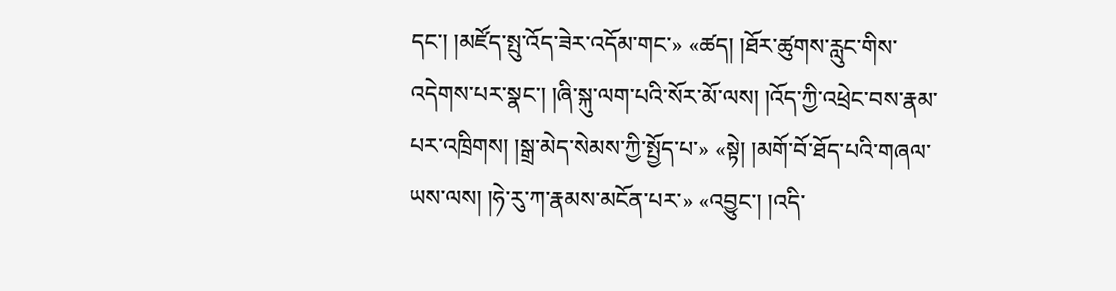དང་། །མཛོད་སྤུ་འོད་ཟེར་འདོམ་གང་» «ཚད། །ཐོར་ཚུགས་རླུང་གིས་འདེགས་པར་སྣང་། །ཞི་སྐུ་ལག་པའི་སོར་མོ་ལས། །འོད་ཀྱི་འཕྲེང་བས་རྣམ་པར་འཁྲིགས། །སྒྲ་མེད་སེམས་ཀྱི་སྤྱོད་པ་» «སྟེ། །མགོ་བོ་ཐོད་པའི་གཞལ་ཡས་ལས། །ཧེ་རུ་ཀ་རྣམས་མངོན་པར་» «འབྱུང་། །འདི་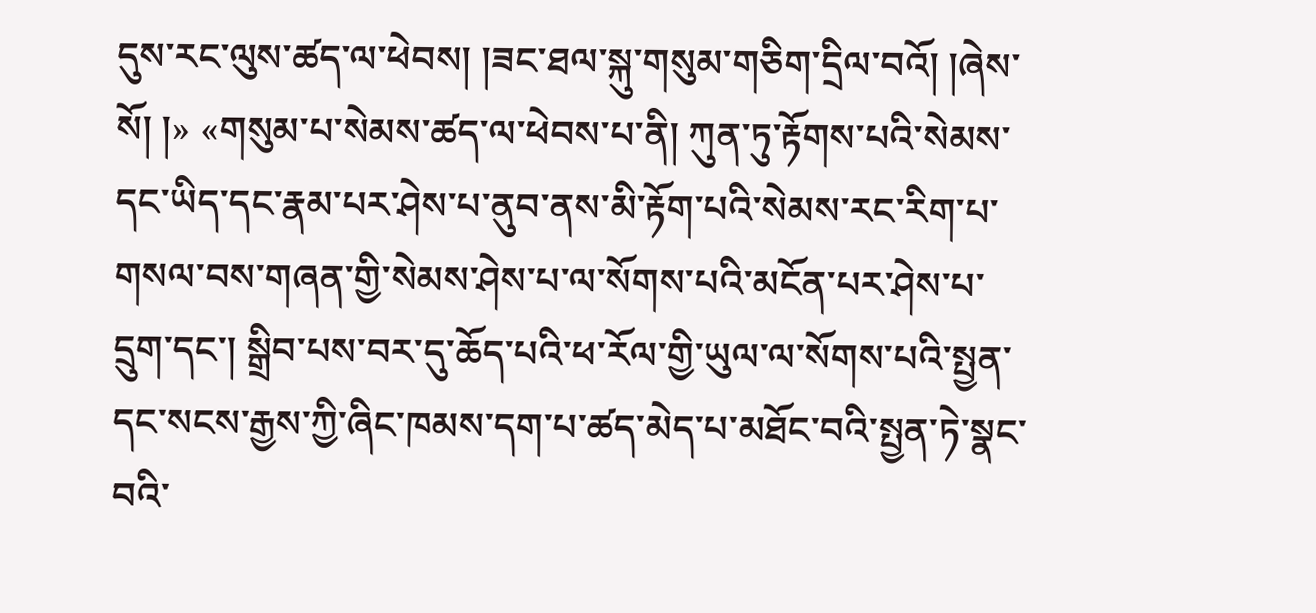དུས་རང་ལུས་ཚད་ལ་ཕེབས། །ཟང་ཐལ་སྐུ་གསུམ་གཅིག་དྲིལ་བའོ། །ཞེས་སོ། །» «གསུམ་པ་སེམས་ཚད་ལ་ཕེབས་པ་ནི། ཀུན་ཏུ་རྟོགས་པའི་སེམས་དང་ཡིད་དང་རྣམ་པར་ཤེས་པ་ནུབ་ནས་མི་རྟོག་པའི་སེམས་རང་རིག་པ་གསལ་བས་གཞན་གྱི་སེམས་ཤེས་པ་ལ་སོགས་པའི་མངོན་པར་ཤེས་པ་དྲུག་དང་། སྒྲིབ་པས་བར་དུ་ཆོད་པའི་ཕ་རོལ་གྱི་ཡུལ་ལ་སོགས་པའི་སྤྱན་དང་སངས་རྒྱས་ཀྱི་ཞིང་ཁམས་དག་པ་ཚད་མེད་པ་མཐོང་བའི་སྤྱན་ཏེ་སྣང་བའི་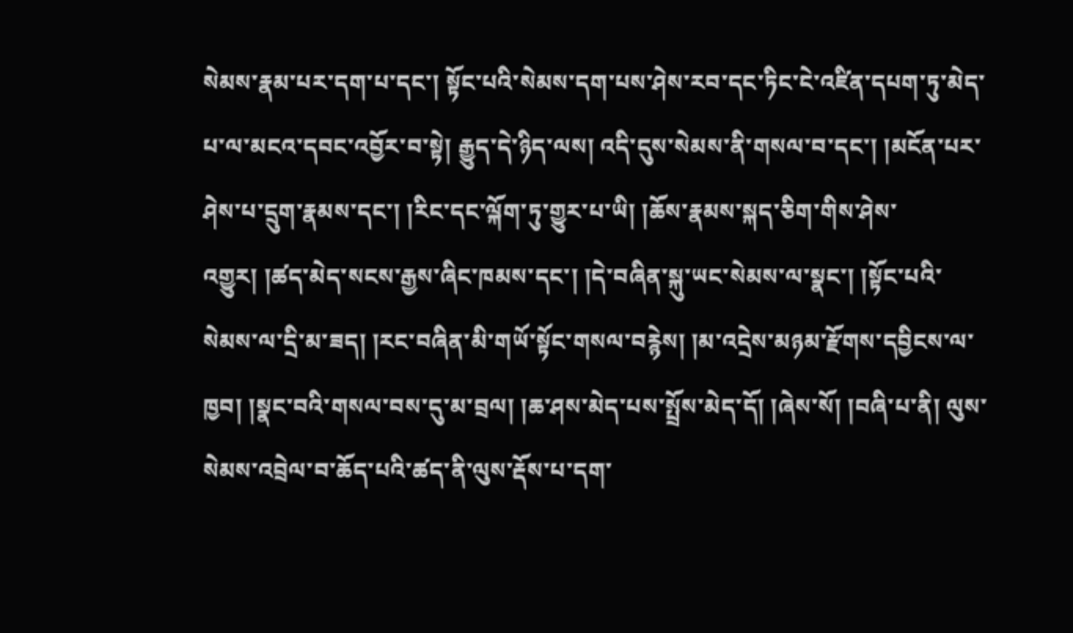སེམས་རྣམ་པར་དག་པ་དང་། སྟོང་པའི་སེམས་དག་པས་ཤེས་རབ་དང་ཏིང་ངེ་འཛིན་དཔག་ཏུ་མེད་པ་ལ་མངའ་དབང་འབྱོར་བ་སྟེ། རྒྱུད་དེ་ཉིད་ལས། འདི་དུས་སེམས་ནི་གསལ་བ་དང་། །མངོན་པར་ཤེས་པ་དྲུག་རྣམས་དང་། །རིང་དང་ལྐོག་ཏུ་གྱུར་པ་ཡི། །ཆོས་རྣམས་སྐད་ཅིག་གིས་ཤེས་འགྱུར། །ཚད་མེད་སངས་རྒྱས་ཞིང་ཁམས་དང་། །དེ་བཞིན་སྐུ་ཡང་སེམས་ལ་སྣང་། །སྟོང་པའི་སེམས་ལ་དྲི་མ་ཟད། །རང་བཞིན་མི་གཡོ་སྟོང་གསལ་བརྙེས། །མ་འདྲེས་མཉམ་རྫོགས་དབྱིངས་ལ་ཁྱབ། །སྣང་བའི་གསལ་བས་དུ་མ་བྲལ། །ཆ་ཤས་མེད་པས་སྤྲོས་མེད་དོ། །ཞེས་སོ། །བཞི་པ་ནི། ལུས་སེམས་འབྲེལ་བ་ཆོད་པའི་ཚད་ནི་ལུས་རྡོས་པ་དག་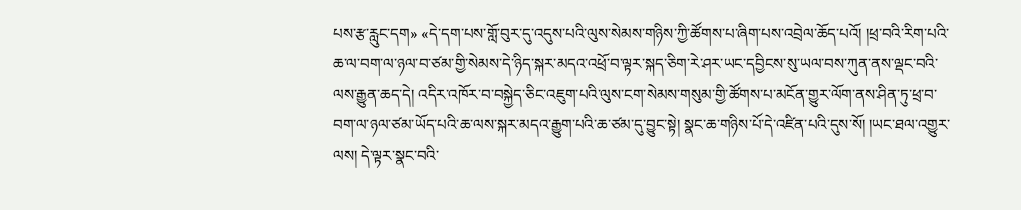པས་རྩ་རླུང་དག» «དེ་དག་པས་གློ་བུར་དུ་འདུས་པའི་ལུས་སེམས་གཉིས་ཀྱི་ཚོགས་པ་ཞིག་པས་འབྲེལ་ཆོད་པའོ། །ཕྲ་བའི་རིག་པའི་ཆ་ལ་བག་ལ་ཉལ་བ་ཙམ་གྱི་སེམས་དེ་ཉིད་སྐར་མདའ་འཕྲོ་བ་ལྟར་སྐད་ཅིག་རེ་ཤར་ཡང་དབྱིངས་སུ་ཡལ་བས་ཀུན་ནས་ལྡང་བའི་ལས་རྒྱུན་ཆད་དེ། འདིར་འཁོར་བ་བསྐྱེད་ཅིང་འཇུག་པའི་ལུས་ངག་སེམས་གསུམ་གྱི་ཚོགས་པ་མངོན་གྱུར་ལོག་ནས་ཤིན་ཏུ་ཕྲ་བ་བག་ལ་ཉལ་ཙམ་ཡོད་པའི་ཆ་ལས་སྐར་མདའ་རྒྱུག་པའི་ཆ་ཙམ་དུ་བྱུང་སྟེ། སྣང་ཆ་གཉིས་པོ་དེ་འཛིན་པའི་དུས་སོ། །ཡང་ཐལ་འགྱུར་ལས། དེ་ལྟར་སྣང་བའི་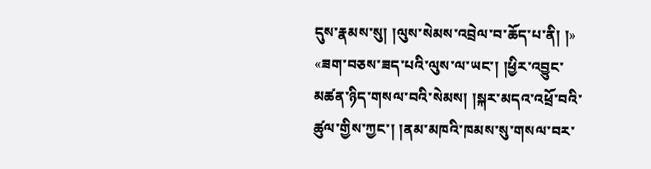དུས་རྣམས་སུ། །ལུས་སེམས་འབྲེལ་བ་ཆོད་པ་ནི། །» «ཟག་བཅས་ཟད་པའི་ལུས་ལ་ཡང་། །ཕྱིར་འབྱུང་མཚན་ཉིད་གསལ་བའི་སེམས། །སྐར་མདའ་འཕྲོ་བའི་ཚུལ་གྱིས་ཀྱང་། །ནམ་མཁའི་ཁམས་སུ་གསལ་བར་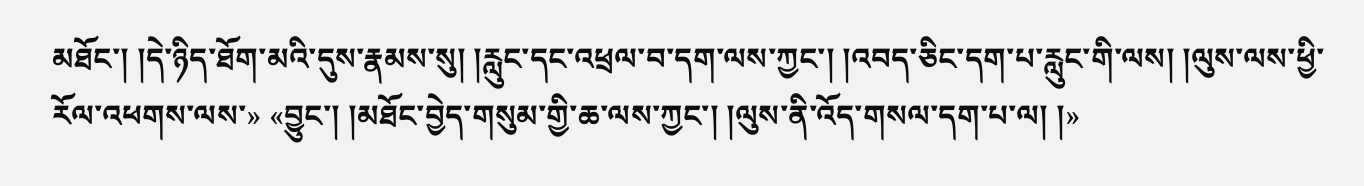མཐོང་། །དེ་ཉིད་ཐོག་མའི་དུས་རྣམས་སུ། །རླུང་དང་འཕྲལ་བ་དག་ལས་ཀྱང་། །འབད་ཅིང་དག་པ་རླུང་གི་ལས། །ལུས་ལས་ཕྱི་རོལ་འཕགས་ལས་» «བྱུང་། །མཐོང་བྱེད་གསུམ་གྱི་ཆ་ལས་ཀྱང་། །ལུས་ནི་འོད་གསལ་དག་པ་ལ། །»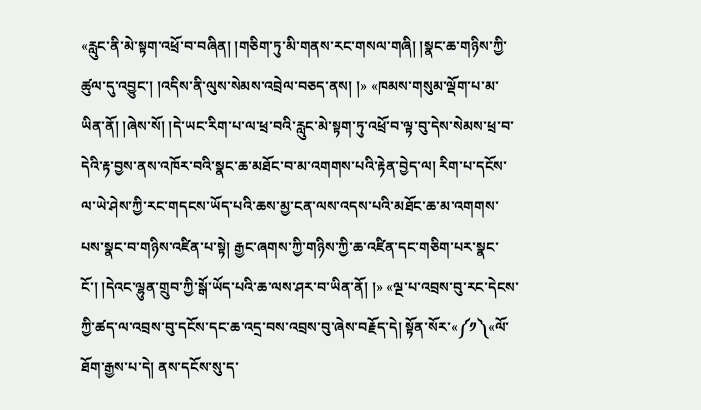«རླུང་ནི་མེ་སྟག་འཕྲོ་བ་བཞིན། །གཅིག་ཏུ་མི་གནས་རང་གསལ་གཞི། །སྣང་ཆ་གཉིས་ཀྱི་ཚུལ་དུ་འབྱུང་། །འདིས་ནི་ལུས་སེམས་འབྲེལ་བཅད་ནས། །» «ཁམས་གསུམ་ལྡོག་པ་མ་ཡིན་ནོ། །ཞེས་སོ། །དེ་ཡང་རིག་པ་ལ་ཕྲ་བའི་རླུང་མེ་སྟག་ཏུ་འཕྲོ་བ་ལྟ་བུ་དེས་སེམས་ཕྲ་བ་དེའི་རྟ་བྱས་ནས་འཁོར་བའི་སྣང་ཆ་མཐོང་བ་མ་འགགས་པའི་རྟེན་བྱེད་ལ། རིག་པ་དངོས་ལ་ཡེ་ཤེས་ཀྱི་རང་གདངས་ཡོད་པའི་ཆས་མྱ་ངན་ལས་འདས་པའི་མཐོང་ཆ་མ་འགགས་པས་སྣང་བ་གཉིས་འཛིན་པ་སྟེ། རྒྱང་ཞགས་ཀྱི་གཉིས་ཀྱི་ཆ་འཛིན་དང་གཅིག་པར་སྣང་ངོ་། །དེའང་ལྷུན་གྲུབ་ཀྱི་སྒོ་ཡོད་པའི་ཆ་ལས་ཤར་བ་ཡིན་ནོ། །» «ལྔ་པ་འབྲས་བུ་རང་དེངས་ཀྱི་ཚད་ལ་འབྲས་བུ་དངོས་དང་ཆ་འདྲ་བས་འབྲས་བུ་ཞེས་བརྗོད་དེ། སྟོན་སོར་«༼༡༽«ལོ་ཐོག་རྒྱས་པ་དེ། ནས་དངོས་སུ་ད་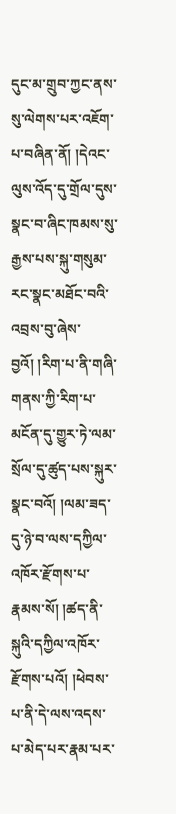དུང་མ་གྲུབ་ཀྱང་ནས་སུ་ལེགས་པར་འཇོག་པ་བཞིན་ནོ། །དེའང་ལུས་འོད་དུ་གྲོལ་དུས་སྣང་བ་ཞིང་ཁམས་སུ་རྒྱས་པས་སྐུ་གསུམ་རང་སྣང་མཐོང་བའི་འབྲས་བུ་ཞེས་བྱའོ། །རིག་པ་ནི་གཞི་གནས་ཀྱི་རིག་པ་མངོན་དུ་གྱུར་ཏེ་ལམ་སྲོལ་དུ་ཚུད་པས་སྐུར་སྣང་བའོ། །ལམ་ཟད་དུ་ཉེ་བ་ལས་དཀྱིལ་འཁོར་རྫོགས་པ་རྣམས་སོ། །ཚད་ནི་སྐུའི་དཀྱིལ་འཁོར་རྫོགས་པའོ། །ཕེབས་པ་ནི་དེ་ལས་འདས་པ་མེད་པར་རྣམ་པར་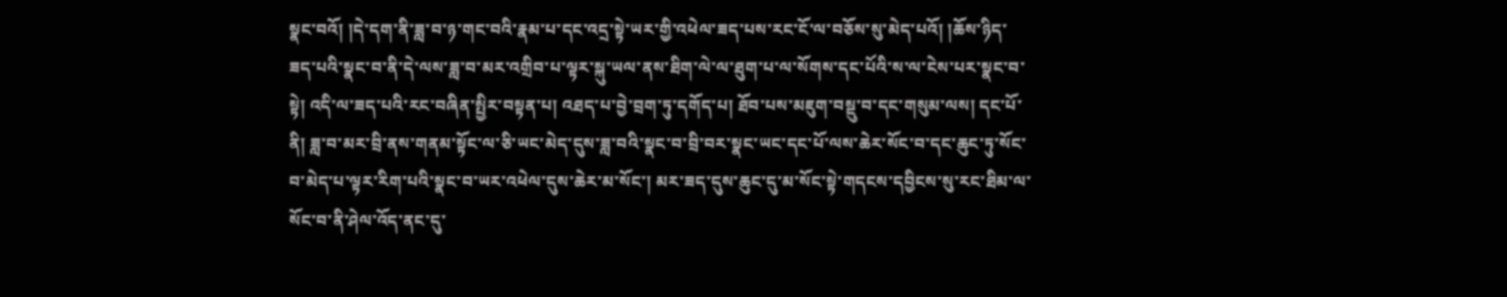སྣང་བའོ། །དེ་དག་ནི་ཟླ་བ་ཉ་གང་བའི་རྣམ་པ་དང་འདྲ་སྟེ་ཡར་གྱི་འཕེལ་ཟད་པས་རང་ངོ་ལ་བཅོས་སུ་མེད་པའོ། །ཆོས་ཉིད་ཟད་པའི་སྣང་བ་ནི་དེ་ལས་ཟླ་བ་མར་འགྲིབ་པ་ལྟར་སྐུ་ཡལ་ནས་ཐིག་ལེ་ལ་ཐུག་པ་ལ་སོགས་དང་པོའི་ས་ལ་ངེས་པར་སྣང་བ་སྟེ། འདི་ལ་ཟད་པའི་རང་བཞིན་སྤྱིར་བསྟན་པ། འཐད་པ་བྱེ་བྲག་ཏུ་དགོད་པ། ཐོབ་པས་མཇུག་བསྡུ་བ་དང་གསུམ་ལས། དང་པོ་ནི། ཟླ་བ་མར་བྲི་ནས་གནམ་སྟོང་ལ་ཅི་ཡང་མེད་དུས་ཟླ་བའི་སྣང་བ་བྲི་བར་སྣང་ཡང་དང་པོ་ལས་ཆེར་སོང་བ་དང་ཆུང་ཏུ་སོང་བ་མེད་པ་ལྟར་རིག་པའི་སྣང་བ་ཡར་འཕེལ་དུས་ཆེར་མ་སོང་། མར་ཟད་དུས་ཆུང་དུ་མ་སོང་སྟེ་གདངས་དབྱིངས་སུ་རང་ཐིམ་ལ་སོང་བ་ནི་ཤེལ་འོད་ནང་དུ་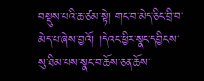བསྡུས་པའི་ཆ་ཙམ་སྟེ། གང་བ་མེད་ཅིང་བྲི་བ་མེད་པ་ཞེས་བྱའོ། །དེའང་ཕྱིར་སྣང་དབྱིངས་སུ་ཐིམ་པས་སྣང་བ་ཆོས་ཅན་ཆོས་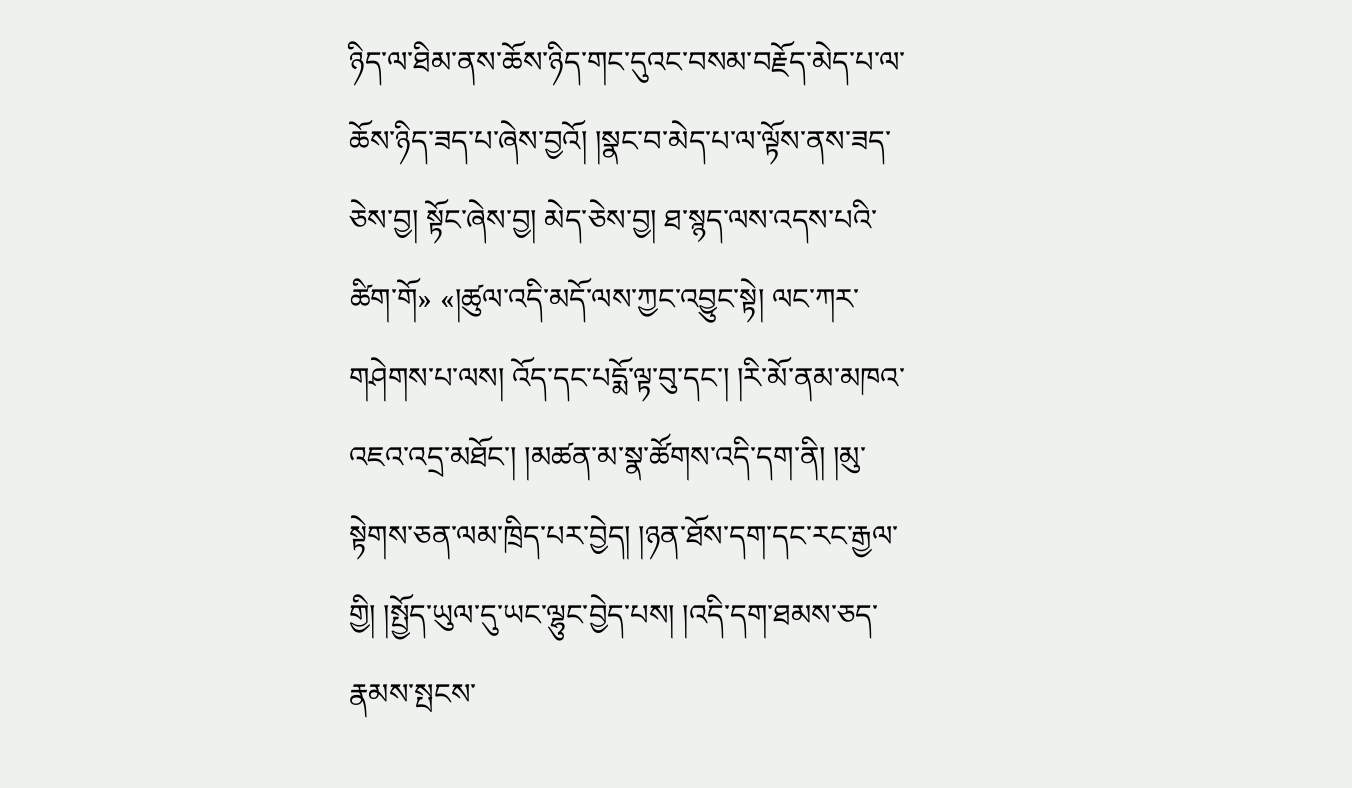ཉིད་ལ་ཐིམ་ནས་ཆོས་ཉིད་གང་དུའང་བསམ་བརྗོད་མེད་པ་ལ་ཆོས་ཉིད་ཟད་པ་ཞེས་བྱའོ། །སྣང་བ་མེད་པ་ལ་ལྟོས་ནས་ཟད་ཅེས་བྱ། སྟོང་ཞེས་བྱ། མེད་ཅེས་བྱ། ཐ་སྙད་ལས་འདས་པའི་ཚིག་གོ» «།ཚུལ་འདི་མདོ་ལས་ཀྱང་འབྱུང་སྟེ། ལང་ཀར་གཤེགས་པ་ལས། འོད་དང་པདྨོ་ལྟ་བུ་དང་། །རི་མོ་ནམ་མཁའ་འཇའ་འདྲ་མཐོང་། །མཚན་མ་སྣ་ཚོགས་འདི་དག་ནི། །མུ་སྟེགས་ཅན་ལམ་ཁྲིད་པར་བྱེད། །ཉན་ཐོས་དག་དང་རང་རྒྱལ་གྱི། །སྤྱོད་ཡུལ་དུ་ཡང་ལྷུང་བྱེད་པས། །འདི་དག་ཐམས་ཅད་རྣམས་སྤངས་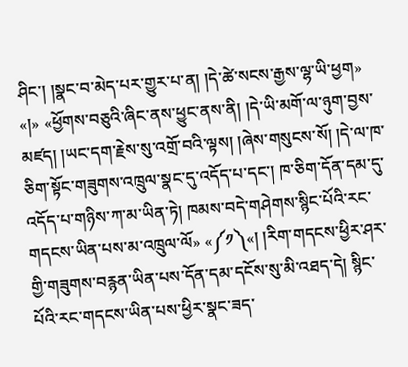ཤིང་། །སྣང་བ་མེད་པར་གྱུར་པ་ན། །དེ་ཚེ་སངས་རྒྱས་ལྷ་ཡི་ཕྱག» «།» «ཕྱོགས་བཅུའི་ཞིང་ནས་ཕྱུང་ནས་ནི། །དེ་ཡི་མགོ་ལ་ཉུག་བྱས་མཛད། །ཡང་དག་རྗེས་སུ་འགྲོ་བའི་ལྟས། །ཞེས་གསུངས་སོ། །དེ་ལ་ཁ་ཅིག་སྟོང་གཟུགས་འཁྲུལ་སྣང་དུ་འདོད་པ་དང་། ཁ་ཅིག་དོན་དམ་དུ་འདོད་པ་གཉིས་ཀ་མ་ཡིན་ཏེ། ཁམས་བདེ་གཤེགས་སྙིང་པོའི་རང་གདངས་ཡིན་པས་མ་འཁྲུལ་ལོ» «༼༡༽«། །རིག་གདངས་ཕྱིར་ཤར་གྱི་གཟུགས་བརྙན་ཡིན་པས་དོན་དམ་དངོས་སུ་མི་འཐད་དེ། སྙིང་པོའི་རང་གདངས་ཡིན་པས་ཕྱིར་སྣང་ཟད་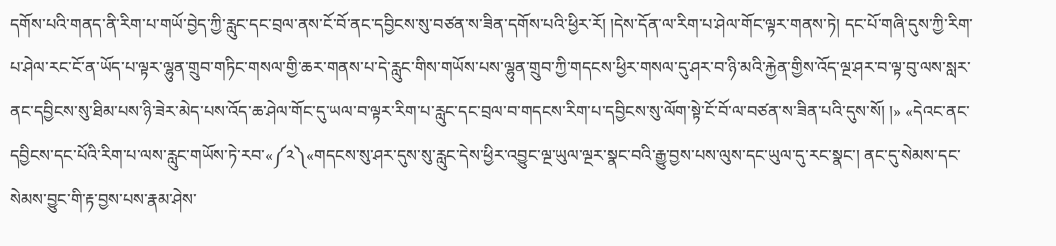དགོས་པའི་གནད་ནི་རིག་པ་གཡོ་བྱེད་ཀྱི་རླུང་དང་བྲལ་ནས་ངོ་བོ་ནང་དབྱིངས་སུ་བཙན་ས་ཟིན་དགོས་པའི་ཕྱིར་རོ། །དེས་དོན་ལ་རིག་པ་ཤེལ་གོང་ལྟར་གནས་ཏེ། དང་པོ་གཞི་དུས་ཀྱི་རིག་པ་ཤེལ་རང་ངོ་ན་ཡོད་པ་ལྟར་ལྷུན་གྲུབ་གཏིང་གསལ་གྱི་ཆར་གནས་པ་དེ་རླུང་གིས་གཡོས་པས་ལྷུན་གྲུབ་ཀྱི་གདངས་ཕྱིར་གསལ་དུ་ཤར་བ་ཉི་མའི་རྐྱེན་གྱིས་འོད་ལྔ་ཤར་བ་ལྟ་བུ་ལས་སླར་ནང་དབྱིངས་སུ་ཐིམ་པས་ཉི་ཟེར་མེད་པས་འོད་ཆ་ཤེལ་གོང་དུ་ཡལ་བ་ལྟར་རིག་པ་རླུང་དང་བྲལ་བ་གདངས་རིག་པ་དབྱིངས་སུ་ལོག་སྟེ་ངོ་བོ་ལ་བཙན་ས་ཟིན་པའི་དུས་སོ། །» «དེའང་ནང་དབྱིངས་དང་པོའི་རིག་པ་ལས་རླུང་གཡོས་ཏེ་རབ་«༼༢༽«གདངས་སུ་ཤར་དུས་སུ་རླུང་དེས་ཕྱིར་འབྱུང་ལྔ་ཡུལ་ལྔར་སྣང་བའི་རྒྱུ་བྱས་པས་ལུས་དང་ཡུལ་དུ་རང་སྣང་། ནང་དུ་སེམས་དང་སེམས་བྱུང་གི་རྟ་བྱས་པས་རྣམ་ཤེས་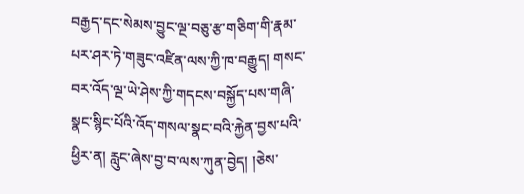བརྒྱད་དང་སེམས་བྱུང་ལྔ་བཅུ་རྩ་གཅིག་གི་རྣམ་པར་ཤར་ཏེ་གཟུང་འཛིན་ལས་ཀྱི་ཁ་བརྒྱུད། གསང་བར་འོད་ལྔ་ཡེ་ཤེས་ཀྱི་གདངས་བསྐྱོད་པས་གཞི་སྣང་སྙིང་པོའི་འོད་གསལ་སྣང་བའི་རྐྱེན་བྱས་པའི་ཕྱིར་ན། རླུང་ཞེས་བྱ་བ་ལས་ཀུན་བྱེད། །ཅེས་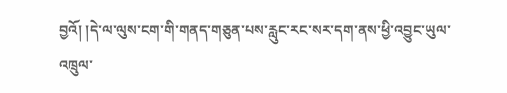བྱའོ། །དེ་ལ་ལུས་ངག་གི་གནད་གཅུན་པས་རླུང་རང་སར་དག་ནས་ཕྱི་འབྱུང་ཡུལ་འཁྲུལ་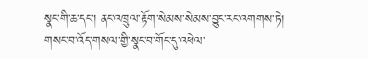སྣང་གི་ཆ་དང་། ནང་འཁྲུལ་རྟོག་སེམས་སེམས་བྱུང་རང་འགགས་ཏེ། གསང་བ་འོད་གསལ་གྱི་སྣང་བ་གོང་དུ་འཕེལ་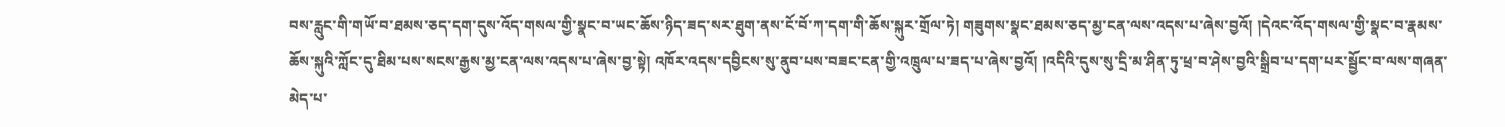བས་རླུང་གི་གཡོ་བ་ཐམས་ཅད་དག་དུས་འོད་གསལ་གྱི་སྣང་བ་ཡང་ཆོས་ཉིད་ཟད་སར་ཐུག་ནས་ངོ་བོ་ཀ་དག་གི་ཆོས་སྐུར་གྲོལ་ཏེ། གཟུགས་སྣང་ཐམས་ཅད་མྱ་ངན་ལས་འདས་པ་ཞེས་བྱའོ། །དེའང་འོད་གསལ་གྱི་སྣང་བ་རྣམས་ཆོས་སྐུའི་ཀློང་དུ་ཐིམ་པས་སངས་རྒྱས་མྱ་ངན་ལས་འདས་པ་ཞེས་བྱ་སྟེ། འཁོར་འདས་དབྱིངས་སུ་ནུབ་པས་བཟང་ངན་གྱི་འཁྲུལ་པ་ཟད་པ་ཞེས་བྱའོ། །འདིའི་དུས་སུ་དྲི་མ་ཤིན་ཏུ་ཕྲ་བ་ཤེས་བྱའི་སྒྲིབ་པ་དག་པར་སྦྱོང་བ་ལས་གཞན་མེད་པ་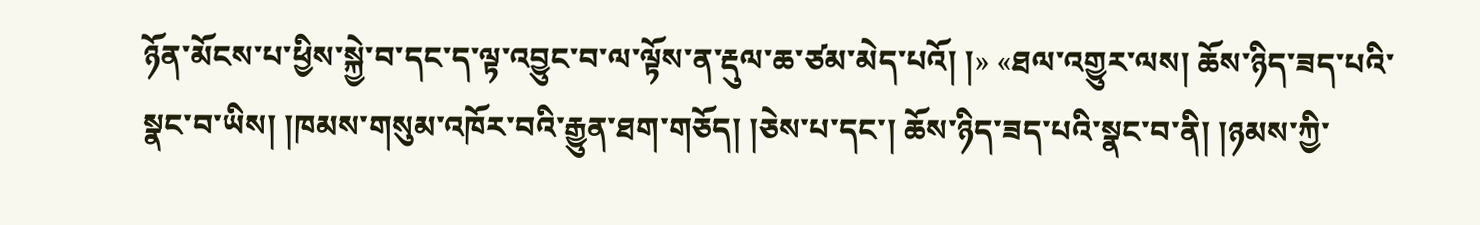ཉོན་མོངས་པ་ཕྱིས་སྐྱེ་བ་དང་ད་ལྟ་འབྱུང་བ་ལ་ལྟོས་ན་རྡུལ་ཆ་ཙམ་མེད་པའོ། །» «ཐལ་འགྱུར་ལས། ཆོས་ཉིད་ཟད་པའི་སྣང་བ་ཡིས། །ཁམས་གསུམ་འཁོར་བའི་རྒྱུན་ཐག་གཅོད། །ཅེས་པ་དང་། ཆོས་ཉིད་ཟད་པའི་སྣང་བ་ནི། །ཉམས་ཀྱི་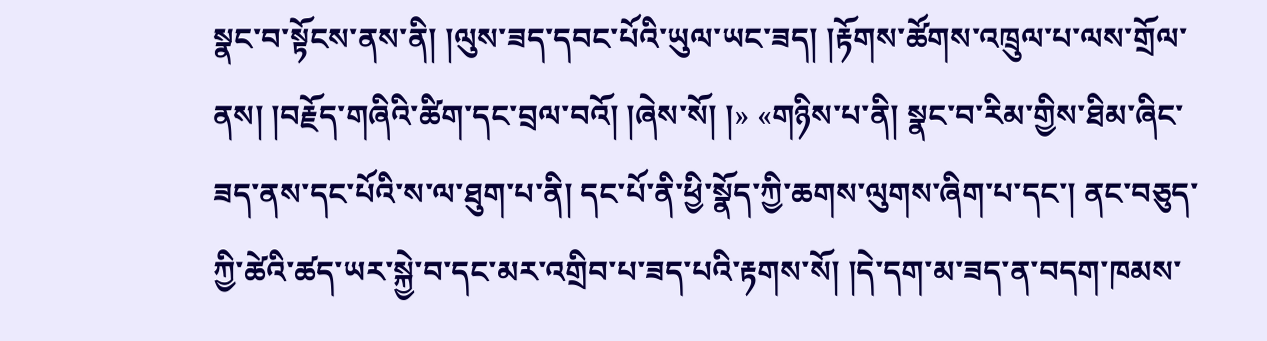སྣང་བ་སྟོངས་ནས་ནི། །ལུས་ཟད་དབང་པོའི་ཡུལ་ཡང་ཟད། །རྟོགས་ཚོགས་འཁྲུལ་པ་ལས་གྲོལ་ནས། །བརྗོད་གཞིའི་ཚིག་དང་བྲལ་བའོ། །ཞེས་སོ། །» «གཉིས་པ་ནི། སྣང་བ་རིམ་གྱིས་ཐིམ་ཞིང་ཟད་ནས་དང་པོའི་ས་ལ་ཐུག་པ་ནི། དང་པོ་ནི་ཕྱི་སྣོད་ཀྱི་ཆགས་ལུགས་ཞིག་པ་དང་། ནང་བཅུད་ཀྱི་ཚེའི་ཚད་ཡར་སྐྱེ་བ་དང་མར་འགྲིབ་པ་ཟད་པའི་རྟགས་སོ། །དེ་དག་མ་ཟད་ན་བདག་ཁམས་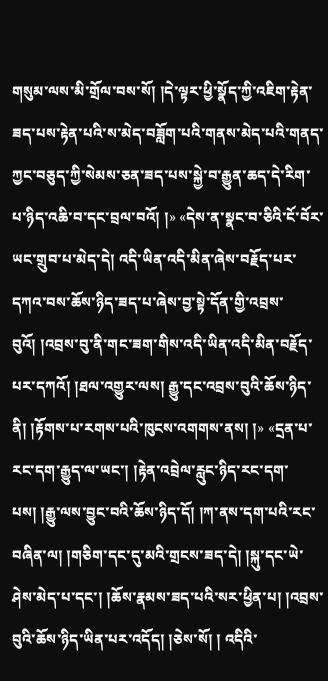གསུམ་ལས་མི་གྲོལ་བས་སོ། །དེ་ལྟར་ཕྱི་སྣོད་ཀྱི་འཇིག་རྟེན་ཟད་པས་རྟེན་པའི་ས་མེད་བཟློག་པའི་གནས་མེད་པའི་གནད་ཀྱང་བཅུད་ཀྱི་སེམས་ཅན་ཟད་པས་སྐྱེ་བ་རྒྱུན་ཆད་དེ་རིག་པ་ཉིད་འཆི་བ་དང་བྲལ་བའོ། །» «དེས་ན་སྣང་བ་ཅིའི་ངོ་བོར་ཡང་གྲུབ་པ་མེད་དེ། འདི་ཡིན་འདི་མིན་ཞེས་བརྗོད་པར་དཀའ་བས་ཆོས་ཉིད་ཟད་པ་ཞེས་བྱ་སྟེ་དོན་གྱི་འབྲས་བུའོ། །འབྲས་བུ་ནི་གང་ཟག་གིས་འདི་ཡིན་འདི་མིན་བརྗོད་པར་དཀའོ། །ཐལ་འགྱུར་ལས། རྒྱུ་དང་འབྲས་བུའི་ཆོས་ཉིད་ནི། །རྟོགས་པ་རགས་པའི་ཁུངས་འགགས་ནས། །» «དྲན་པ་རང་དག་རྒྱུད་ལ་ཡང་། །རྟེན་འབྲེལ་རླུང་ཉིད་རང་དག་པས། །རྒྱུ་ལས་བྱུང་བའི་ཆོས་ཉིད་དོ། །ཀ་ནས་དག་པའི་རང་བཞིན་ལ། །གཅིག་དང་དུ་མའི་གྲངས་ཟད་དེ། །སྐུ་དང་ཡེ་ཤེས་མེད་པ་དང་། །ཆོས་རྣམས་ཟད་པའི་སར་ཕྱིན་པ། །འབྲས་བུའི་ཆོས་ཉིད་ཡིན་པར་འདོད། །ཅེས་སོ། ། འདིའི་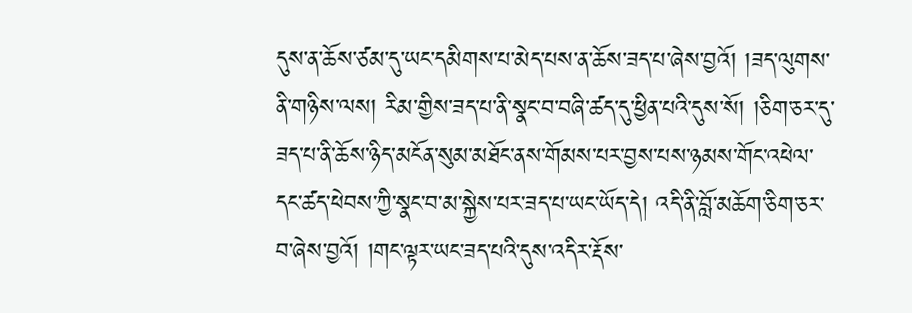དུས་ན་ཆོས་ཙམ་དུ་ཡང་དམིགས་པ་མེད་པས་ན་ཆོས་ཟད་པ་ཞེས་བྱའོ། །ཟད་ལུགས་ནི་གཉིས་ལས། རིམ་གྱིས་ཟད་པ་ནི་སྣང་བ་བཞི་ཚད་དུ་ཕྱིན་པའི་དུས་སོ། །ཅིག་ཅར་དུ་ཟད་པ་ནི་ཆོས་ཉིད་མངོན་སུམ་མཐོང་ནས་གོམས་པར་བྱས་པས་ཉམས་གོང་འཕེལ་དང་ཚད་ཕེབས་ཀྱི་སྣང་བ་མ་སྐྱེས་པར་ཟད་པ་ཡང་ཡོད་དེ། འདི་ནི་བློ་མཆོག་ཅིག་ཅར་བ་ཞེས་བྱའོ། །གང་ལྟར་ཡང་ཟད་པའི་དུས་འདིར་རྡོས་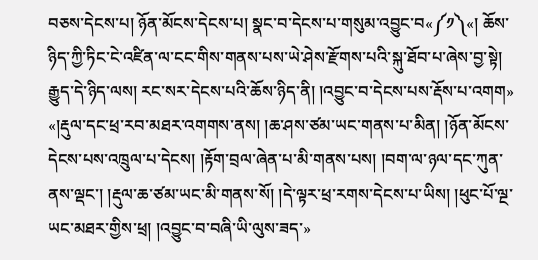བཅས་དེངས་པ། ཉོན་མོངས་དེངས་པ། སྣང་བ་དེངས་པ་གསུམ་འབྱུང་བ«༼༡༽«། ཆོས་ཉིད་ཀྱི་ཏིང་ངེ་འཛིན་ལ་ངང་གིས་གནས་པས་ཡེ་ཤེས་རྫོགས་པའི་སྐུ་ཐོབ་པ་ཞེས་བྱ་སྟེ། རྒྱུད་དེ་ཉིད་ལས། རང་སར་དེངས་པའི་ཆོས་ཉིད་ནི། །འབྱུང་བ་དེངས་པས་རྡོས་པ་འགག» «།རྡུལ་དང་ཕྲ་རབ་མཐར་འགགས་ནས། །ཆ་ཤས་ཙམ་ཡང་གནས་པ་མིན། །ཉོན་མོངས་དེངས་པས་འཁྲུལ་པ་དེངས། །རྟོག་བྲལ་ཞེན་པ་མི་གནས་པས། །བག་ལ་ཉལ་དང་ཀུན་ནས་ལྡང་། །རྡུལ་ཆ་ཙམ་ཡང་མི་གནས་སོ། །དེ་ལྟར་ཕྲ་རགས་དེངས་པ་ཡིས། །ཕུང་པོ་ལྔ་ཡང་མཐར་གྱིས་ཕྲ། །འབྱུང་བ་བཞི་ཡི་ལུས་ཟད་»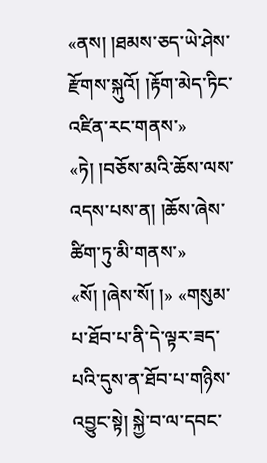«ནས། །ཐམས་ཅད་ཡེ་ཤེས་རྫོགས་སྐུའོ། །རྟོག་མེད་ཏིང་འཛིན་རང་གནས་» «ཏེ། །བཅོས་མའི་ཆོས་ལས་འདས་པས་ན། །ཆོས་ཞེས་ཚིག་ཏུ་མི་གནས་» «སོ། །ཞེས་སོ། །» «གསུམ་པ་ཐོབ་པ་ནི་དེ་ལྟར་ཟད་པའི་དུས་ན་ཐོབ་པ་གཉིས་འབྱུང་སྟེ། སྐྱེ་བ་ལ་དབང་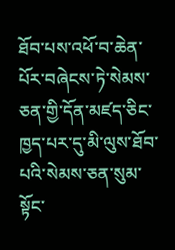ཐོབ་པས་འཕོ་བ་ཆེན་པོར་བཞེངས་ཏེ་སེམས་ཅན་གྱི་དོན་མཛད་ཅིང་ཁྱད་པར་དུ་མི་ལུས་ཐོབ་པའི་སེམས་ཅན་སུམ་སྟོང་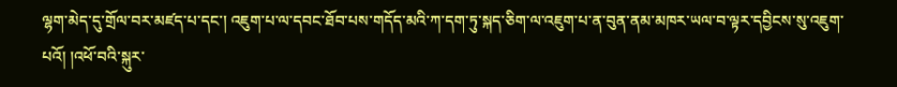ལྷག་མེད་དུ་གྲོལ་བར་མཛད་པ་དང་། འཇུག་པ་ལ་དབང་ཐོབ་པས་གདོད་མའི་ཀ་དག་ཏུ་སྐད་ཅིག་ལ་འཇུག་པ་ན་བུན་ནམ་མཁར་ཡལ་བ་ལྟར་དབྱིངས་སུ་འཇུག་པའོ། །འཕོ་བའི་སྐུར་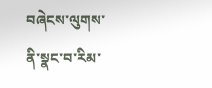བཞེངས་ལུགས་ནི་སྣང་བ་རིམ་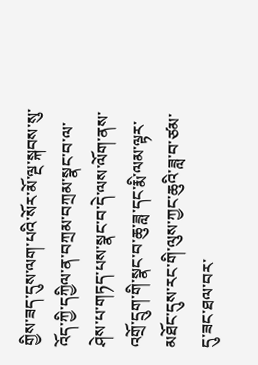གྱིས་ཟད་དུས་ལག་པའི་སོར་མོ་ལྔ་སྐབས་སུ་འོད་ཀྱི་དཀྱིལ་ན་བཀྲམ་བཀྲམ་སྣང་བ་ལ་ཤེས་པ་གཏད་པས་སྣང་བ་དེ་ལས་ལོག་ནས་འགྲོ་དྲུག་གི་སྣང་བ་ཆུ་ཟླ་དང་རྨི་ལམ་ལྟར་མཐོང་དུས་རང་གི་ལུས་ཀྱང་ཆུའི་ཟླ་བ་ཙམ་དུ་ཟང་ཐལ་བར་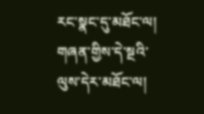རང་སྣང་དུ་མཐོང་ལ། གཞན་གྱིས་དེ་སྔའི་ལུས་དེར་མཐོང་ལ།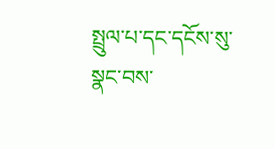སྤྲུལ་པ་དང་དངོས་སུ་སྣང་བས་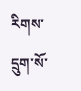རིགས་དྲུག་སོ་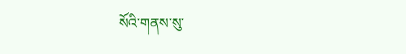སོའི་གནས་སུ་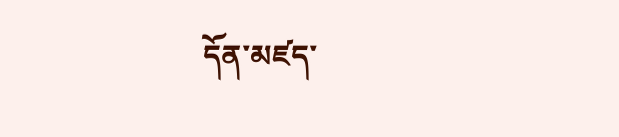དོན་མཛད་